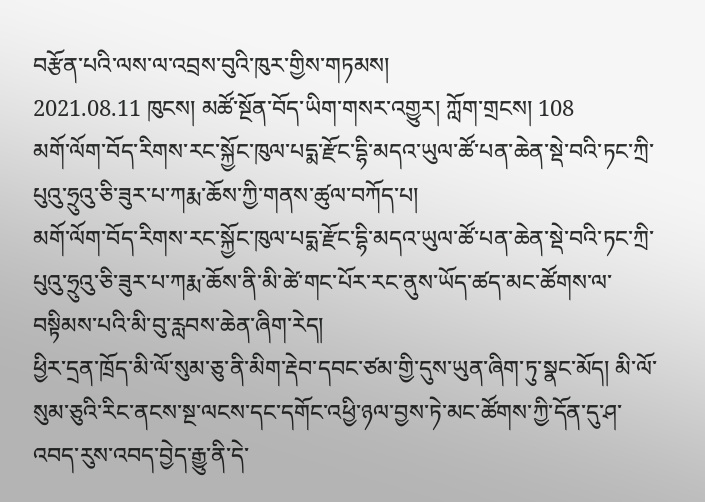བརྩོན་པའི་ལས་ལ་འབྲས་བུའི་ཁུར་གྱིས་གཏམས།
2021.08.11 ཁུངས། མཚོ་སྔོན་བོད་ཡིག་གསར་འགྱུར། ཀློག་གྲངས། 108
མགོ་ལོག་བོད་རིགས་རང་སྐྱོང་ཁུལ་པདྨ་རྫོང་དྷི་མདའ་ཡུལ་ཚོ་པན་ཆེན་སྡེ་བའི་ཏང་ཀྲི་པུའུ་ཧྲུའུ་ཅི་ཟུར་པ་ཀརྨ་ཆོས་ཀྱི་གནས་ཚུལ་བཀོད་པ།
མགོ་ལོག་བོད་རིགས་རང་སྐྱོང་ཁུལ་པདྨ་རྫོང་དྷི་མདའ་ཡུལ་ཚོ་པན་ཆེན་སྡེ་བའི་ཏང་ཀྲི་པུའུ་ཧྲུའུ་ཅི་ཟུར་པ་ཀརྨ་ཆོས་ནི་མི་ཚེ་གང་པོར་རང་ནུས་ཡོད་ཚད་མང་ཚོགས་ལ་བསྟིམས་པའི་མི་བུ་རླབས་ཆེན་ཞིག་རེད།
ཕྱིར་དྲན་ཁྲོད་མི་ལོ་སུམ་ཅུ་ནི་མིག་རྡེབ་དབང་ཙམ་གྱི་དུས་ཡུན་ཞིག་ཏུ་སྣང་མོད། མི་ལོ་སུམ་ཅུའི་རིང་ནངས་སྔ་ལངས་དང་དགོང་འཕྱི་ཉལ་བྱས་ཏེ་མང་ཚོགས་ཀྱི་དོན་དུ་ཤ་འབད་རུས་འབད་བྱེད་རྒྱུ་ནི་དེ་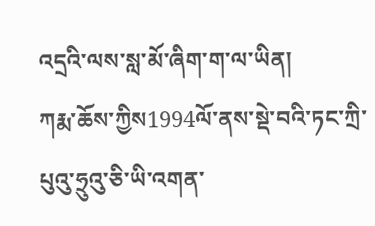འདྲའི་ལས་སླ་མོ་ཞིག་ག་ལ་ཡིན།
ཀརྨ་ཆོས་ཀྱིས1994ལོ་ནས་སྡེ་བའི་ཏང་ཀྲི་པུའུ་ཧྲུའུ་ཅི་ཡི་འགན་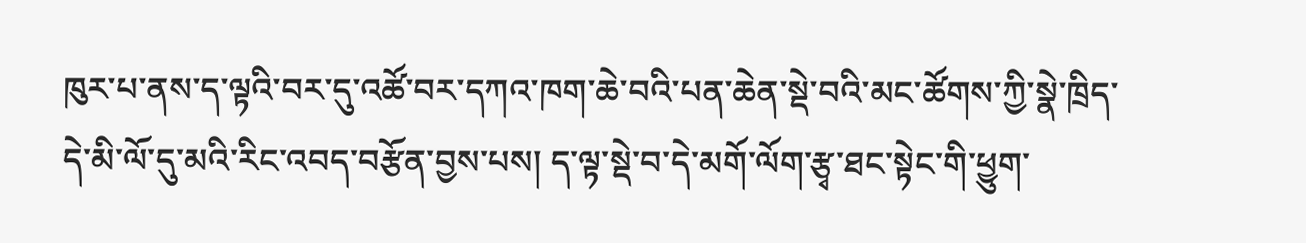ཁུར་པ་ནས་ད་ལྟའི་བར་དུ་འཚོ་བར་དཀའ་ཁག་ཆེ་བའི་པན་ཆེན་སྡེ་བའི་མང་ཚོགས་ཀྱི་སྣེ་ཁྲིད་དེ་མི་ལོ་དུ་མའི་རིང་འབད་བརྩོན་བྱས་པས། ད་ལྟ་སྡེ་བ་དེ་མགོ་ལོག་རྩྭ་ཐང་སྟེང་གི་ཕྱུག་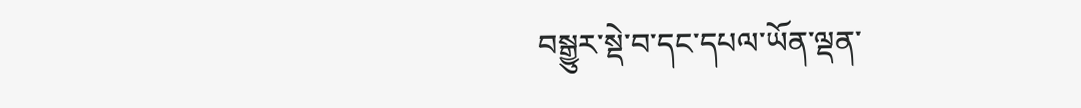བསྒྱུར་སྡེ་བ་དང་དཔལ་ཡོན་ལྡན་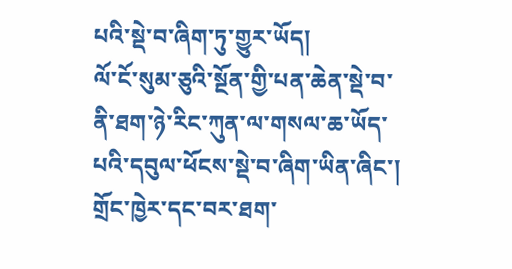པའི་སྡེ་བ་ཞིག་ཏུ་གྱུར་ཡོད།
ལོ་ངོ་སུམ་ཅུའི་སྔོན་གྱི་པན་ཆེན་སྡེ་བ་ནི་ཐག་ཉེ་རིང་ཀུན་ལ་གསལ་ཆ་ཡོད་པའི་དབུལ་ཕོངས་སྡེ་བ་ཞིག་ཡིན་ཞིང་། གྲོང་ཁྱེར་དང་བར་ཐག་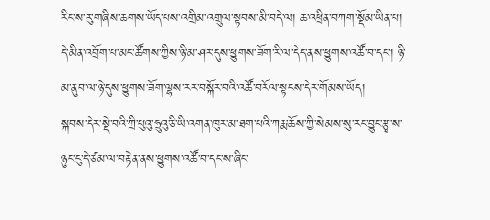རིང་ས་རུ་གཞིས་ཆགས་ཡོད་པས་འགྲིམ་འགྲུལ་སྟབས་མི་བདེ་ལ། ཆ་འཕྲིན་བཀག་སྡོམ་ཡིན་པ། དེ་མིན་འབྲོག་པ་མང་ཚོགས་ཀྱིས་ཉི་མ་ཤར་དུས་ཕྱུགས་ཟོག་རི་ལ་དེད་ནས་ཕྱུགས་འཚོ་བ་དང་། ཉི་མ་ནུབ་ལ་ཉེ་དུས་ཕྱུགས་ཟོག་ལྷས་རར་བསྐོར་བའི་འཚོ་བརོལ་སྟངས་དེར་གོམས་ཡོད།
སྐབས་དེར་སྡེ་བའི་ཀྲི་པུའུ་ཧྲུའུ་ཅི་ཡི་འགན་ཁུར་མ་ཐག་པའི་ཀརྨ་ཆོས་ཀྱི་སེམས་སུ་རང་བྱུང་རྩྭ་ས་ཉུང་ངུ་དེ་ཙམ་ལ་བརྟེན་ནས་ཕྱུགས་འཚོ་བ་དང་ས་ཞིང་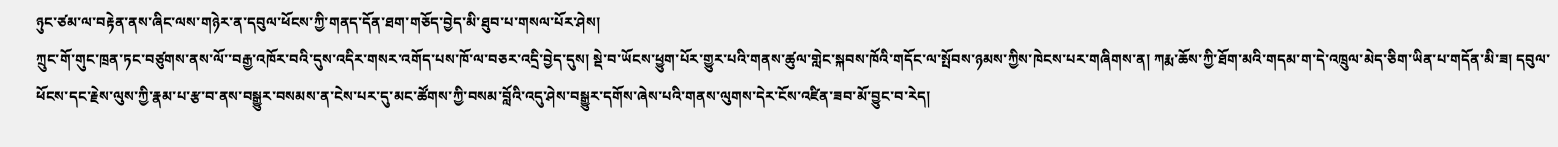ཉུང་ཙམ་ལ་བརྟེན་ནས་ཞིང་ལས་གཉེར་ན་དབུལ་ཕོངས་ཀྱི་གནད་དོན་ཐག་གཅོད་བྱེད་མི་ཐུབ་པ་གསལ་པོར་ཤེས།
ཀྲུང་གོ་གུང་ཁྲན་ཏང་བཙུགས་ནས་ལོ་་བརྒྱ་འཁོར་བའི་དུས་འདིར་གསར་འགོད་པས་ཁོ་ལ་བཅར་འདྲི་བྱེད་དུས། སྡེ་བ་ཡོངས་ཕྱུག་པོར་གྱུར་པའི་གནས་ཚུལ་གླེང་སྐབས་ཁོའི་གདོང་ལ་སྤོབས་ཉམས་ཀྱིས་ཁེངས་པར་གཞིགས་ན། ཀརྨ་ཆོས་ཀྱི་ཐོག་མའི་གདམ་ག་དེ་འཁྲུལ་མེད་ཅིག་ཡིན་པ་གདོན་མི་ཟ། དབུལ་ཕོངས་དང་རྗེས་ལུས་ཀྱི་རྣམ་པ་རྩ་བ་ནས་བསྒྱུར་བསམས་ན་ངེས་པར་དུ་མང་ཚོགས་ཀྱི་བསམ་བློའི་འདུ་ཤེས་བསྒྱུར་དགོས་ཞེས་པའི་གནས་ལུགས་དེར་ངོས་འཛིན་ཟབ་མོ་བྱུང་བ་རེད།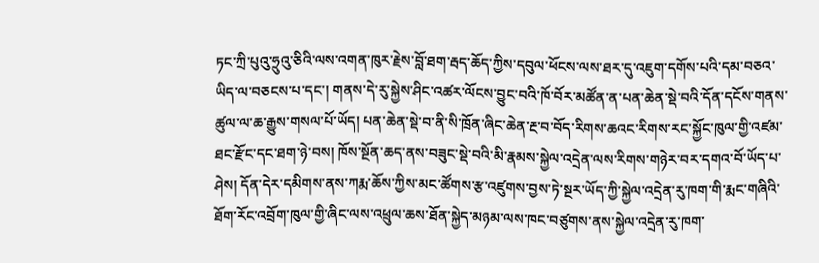ཏང་ཀྲི་པུའུ་ཧྲུའུ་ཅིའི་ལས་འགན་ཁུར་རྗེས་བློ་ཐག་རྦད་ཆོད་ཀྱིས་དབུལ་ཕོངས་ལས་ཐར་དུ་འཇུག་དགོས་པའི་དམ་བཅའ་ཡིད་ལ་བཅངས་པ་དང་། གནས་དེ་རུ་སྐྱེས་ཤིང་འཚར་ལོངས་བྱུང་བའི་ཁོ་བོར་མཚོན་ན་པན་ཆེན་སྡེ་བའི་དོན་དངོས་གནས་ཚུལ་ལ་ཆ་རྒྱུས་གསལ་པོ་ཡོད། པན་ཆེན་སྡེ་བ་ནི་སི་ཁྲོན་ཞིང་ཆེན་རྔ་བ་བོད་རིགས་ཆའང་རིགས་རང་སྐྱོང་ཁུལ་གྱི་འཛམ་ཐང་རྫོང་དང་ཐག་ཉེ་བས། ཁོས་སྔོན་ཆད་ནས་བཟུང་སྡེ་བའི་མི་རྣམས་སྐྱེལ་འདྲེན་ལས་རིགས་གཉེར་བར་དགའ་བོ་ཡོད་པ་ཤེས། དོན་དེར་དམིགས་ནས་ཀརྨ་ཆོས་ཀྱིས་མང་ཚོགས་རྩ་འཛུགས་བྱས་ཏེ་སྔར་ཡོད་ཀྱི་སྐྱེལ་འདྲེན་རུ་ཁག་གི་རྨང་གཞིའི་ཐོག་རོང་འབྲོག་ཁུལ་གྱི་ཞིང་ལས་འཕྲུལ་ཆས་ཐོན་སྐྱེད་མཉམ་ལས་ཁང་བཙུགས་ནས་སྐྱེལ་འདྲེན་རུ་ཁག་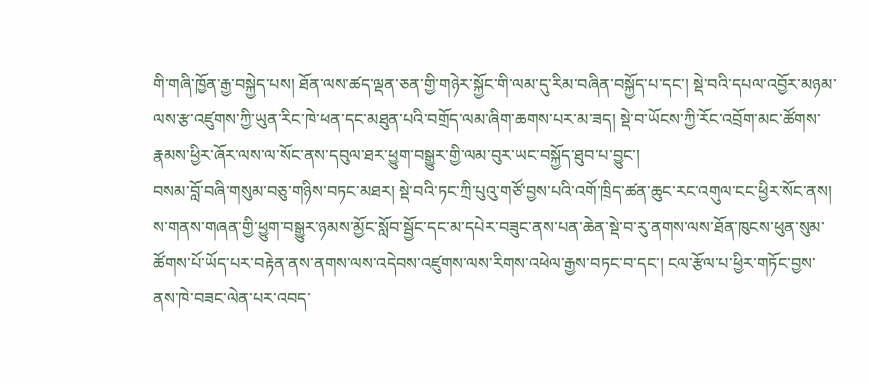གི་གཞི་ཁྱོན་རྒྱ་བསྐྱེད་པས། ཐོན་ལས་ཚད་ལྡན་ཅན་གྱི་གཉེར་སྐྱོང་གི་ལམ་དུ་རིམ་བཞིན་བསྐྱོད་པ་དང་། སྡེ་བའི་དཔལ་འབྱོར་མཉམ་ལས་རྩ་འཛུགས་ཀྱི་ཡུན་རིང་ཁེ་ཕན་དང་མཐུན་པའི་བགྲོད་ལམ་ཞིག་ཆགས་པར་མ་ཟད། སྡེ་བ་ཡོངས་ཀྱི་རོང་འབྲོག་མང་ཚོགས་རྣམས་ཕྱིར་ཞོར་ལས་ལ་སོང་ནས་དབུལ་ཐར་ཕྱུག་བསྒྱུར་གྱི་ལམ་བུར་ཡང་བསྐྱོད་ཐུབ་པ་བྱུང་།
བསམ་བློ་བཞི་གསུམ་བཅུ་གཉིས་བཏང་མཐར། སྡེ་བའི་ཏང་ཀྲི་པུའུ་གཙོ་བྱས་པའི་འགོ་ཁྲིད་ཚན་ཆུང་རང་འགུལ་ངང་ཕྱིར་སོང་ནས། ས་གནས་གཞན་གྱི་ཕྱུག་བསྒྱུར་ཉམས་མྱོང་སློབ་སྦྱོང་དང་མ་དཔེར་བཟུང་ནས་པན་ཆེན་སྡེ་བ་རུ་ནགས་ལས་ཐོན་ཁུངས་ཕུན་སུམ་ཚོགས་པོ་ཡོད་པར་བརྟེན་ནས་ནགས་ལས་འདེབས་འཛུགས་ལས་རིགས་འཕེལ་རྒྱས་བཏང་བ་དང་། ངལ་རྩོལ་པ་ཕྱིར་གཏོང་བྱས་ནས་ཁེ་བཟང་ལེན་པར་འབད་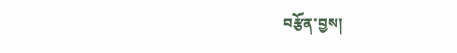བརྩོན་བྱས།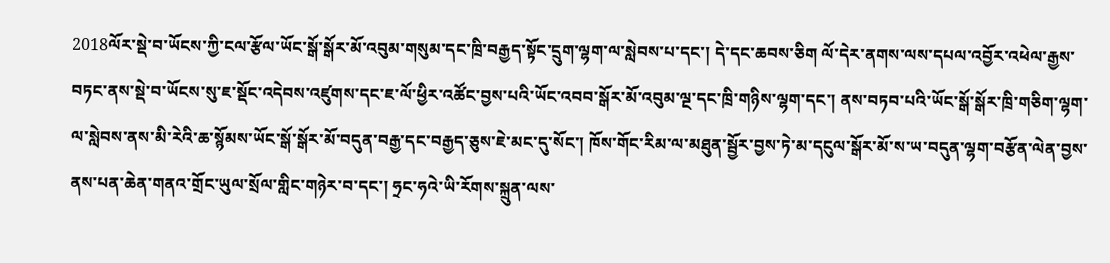2018ལོར་སྡེ་བ་ཡོངས་ཀྱི་ངལ་རྩོལ་ཡོང་སྒོ་སྒོར་མོ་འབུམ་གསུམ་དང་ཁྲི་བརྒྱད་སྟོང་དྲུག་ལྷག་ལ་སླེབས་པ་དང་། དེ་དང་ཆབས་ཅིག ལོ་དེར་ནགས་ལས་དཔལ་འབྱོར་འཕེལ་རྒྱས་བཏང་ནས་སྡེ་བ་ཡོངས་སུ་ཇ་སྡོང་འདེབས་འཛུགས་དང་ཇ་ལོ་ཕྱིར་འཚོང་བྱས་པའི་ཡོང་འབབ་སྒོར་མོ་འབུམ་ལྔ་དང་ཁྲི་གཉིས་ལྷག་དང་། ནས་བཏབ་པའི་ཡོང་སྒོ་སྒོར་ཁྲི་གཅིག་ལྷག་ལ་སླེབས་ནས་མི་རེའི་ཆ་སྙོམས་ཡོང་སྒོ་སྒོར་མོ་བདུན་བརྒྱ་དང་བརྒྱད་ཅུས་ཇེ་མང་དུ་སོང་། ཁོས་གོང་རིམ་ལ་མཐུན་སྦྱོར་བྱས་ཏེ་མ་དངུལ་སྒོར་མོ་ས་ཡ་བདུན་ལྷག་བརྩོན་ལེན་བྱས་ནས་པན་ཆེན་གནའ་གྲོང་ཡུལ་སྲོལ་གླིང་གཉེར་བ་དང་། ཧྲང་ཧའེ་ཡི་རོགས་སྐྲུན་ལས་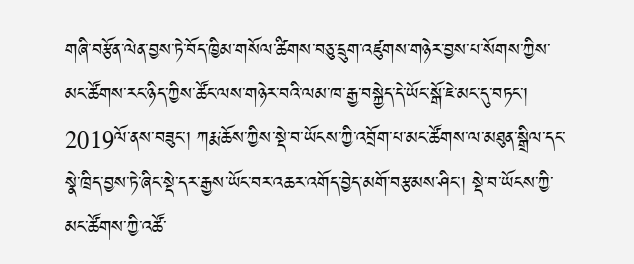གཞི་བརྩོན་ལེན་བྱས་ཏེ་བོད་ཁྱིམ་གསོལ་ཚིགས་བཅུ་དྲུག་འཛུགས་གཉེར་བྱས་པ་སོགས་ཀྱིས་མང་ཚོགས་རང་ཉིད་ཀྱིས་ཚོང་ལས་གཉེར་བའི་ལམ་ཁ་རྒྱ་བསྐྱེད་དེ་ཡོང་སྒོ་ཇེ་མང་དུ་བཏང་། 2019ལོ་ནས་བཟུང་། ཀརྨ་ཆོས་ཀྱིས་སྡེ་བ་ཡོངས་ཀྱི་འབྲོག་པ་མང་ཚོགས་ལ་མཐུན་སྒྲིལ་དང་སྣེ་ཁྲིད་བྱས་ཏེ་ཞིང་སྡེ་དར་རྒྱས་ཡོང་བར་འཆར་འགོད་བྱེད་མགོ་བརྩམས་ཤིང་། སྡེ་བ་ཡོངས་ཀྱི་མང་ཚོགས་ཀྱི་འཚོ་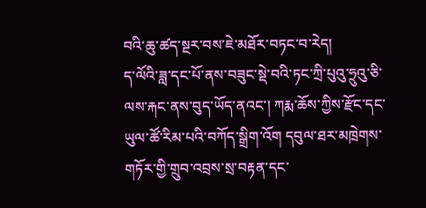བའི་ཆུ་ཚད་སྔར་བས་ཇེ་མཐོར་བཏང་བ་རེད།
ད་ལོའི་ཟླ་དང་པོ་ནས་བཟུང་སྡེ་བའི་ཏང་ཀྲི་པུའུ་ཧྲུའུ་ཅི་ལས་རྐང་ནས་བུད་ཡོད་ནའང་། ཀརྨ་ཆོས་ཀྱིས་རྫོང་དང་ཡུལ་ཚོ་རིམ་པའི་བཀོད་སྒྲིག་འོག དབུལ་ཐར་མཁྲེགས་གཏོར་གྱི་གྲུབ་འབྲས་སྲ་བརྟན་དང་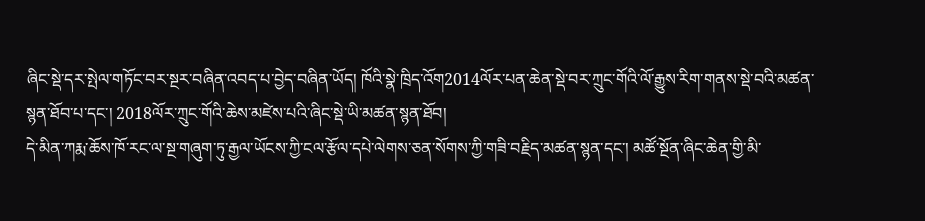ཞིང་སྡེ་དར་སྤེལ་གཏོང་བར་སྔར་བཞིན་འབད་པ་བྱེད་བཞིན་ཡོད། ཁོའི་སྣེ་ཁྲིད་འོག2014ལོར་པན་ཆེན་སྡེ་བར་ཀྲུང་གོའི་ལོ་རྒྱུས་རིག་གནས་སྡེ་བའི་མཚན་སྙན་ཐོབ་པ་དང་། 2018ལོར་ཀྲུང་གོའི་ཆེས་མཛེས་པའི་ཞིང་སྡེ་ཡི་མཚན་སྙན་ཐོབ།
དེ་མིན་ཀརྨ་ཆོས་ཁོ་རང་ལ་སྔ་གཞུག་ཏུ་རྒྱལ་ཡོངས་ཀྱི་ངལ་རྩོལ་དཔེ་ལེགས་ཅན་སོགས་ཀྱི་གཟི་བརྗིད་མཚན་སྙན་དང་། མཚོ་སྔོན་ཞིང་ཆེན་གྱི་མི་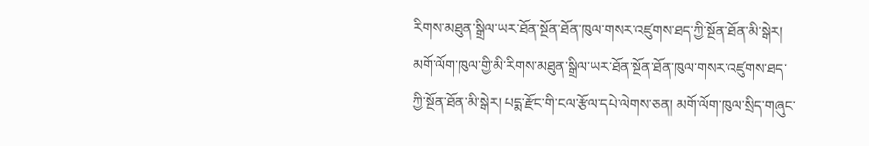རིགས་མཐུན་སྒྲིལ་ཡར་ཐོན་སྔོན་ཐོན་ཁུལ་གསར་འཛུགས་ཐད་ཀྱི་སྔོན་ཐོན་མི་སྒེར། མགོ་ལོག་ཁུལ་གྱི་མི་རིགས་མཐུན་སྒྲིལ་ཡར་ཐོན་སྔོན་ཐོན་ཁུལ་གསར་འཛུགས་ཐད་ཀྱི་སྔོན་ཐོན་མི་སྒེར། པདྨ་རྫོང་གི་ངལ་རྩོལ་དཔེ་ལེགས་ཅན། མགོ་ལོག་ཁུལ་སྲིད་གཞུང་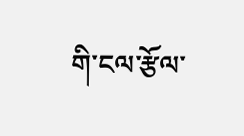གི་ངལ་རྩོལ་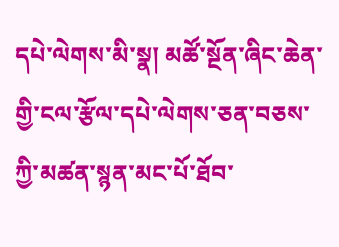དཔེ་ལེགས་མི་སྣ། མཚོ་སྔོན་ཞིང་ཆེན་གྱི་ངལ་རྩོལ་དཔེ་ལེགས་ཅན་བཅས་ཀྱི་མཚན་སྙན་མང་པོ་ཐོབ་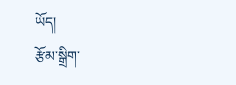ཡོད།
རྩོམ་སྒྲིག་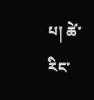པ། ཚེ་རིང་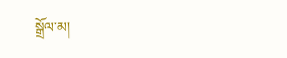སྒྲོལ་མ།